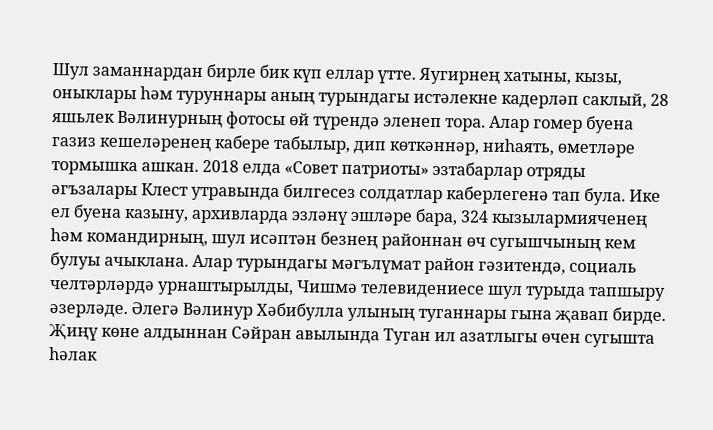Шул заманнардан бирле бик күп еллар үтте. Яугирнең хатыны, кызы, оныклары һәм туруннары аның турындагы истәлекне кадерләп саклый, 28 яшьлек Вәлинурның фотосы өй түрендә эленеп тора. Алар гомер буена газиз кешеләренең кабере табылыр, дип көткәннәр, ниһаять, өметләре тормышка ашкан. 2018 елда «Совет патриоты» эзтабарлар отряды әгъзалары Клест утравында билгесез солдатлар каберлегенә тап була. Ике ел буена казыну, архивларда эзләнү эшләре бара, 324 кызылармияченең һәм командирның, шул исәптән безнең районнан өч сугышчының кем булуы ачыклана. Алар турындагы мәгълүмат район гәзитендә, социаль челтәрләрдә урнаштырылды, Чишмә телевидениесе шул турыда тапшыру әзерләде. Әлегә Вәлинур Хәбибулла улының туганнары гына җавап бирде.
Җиңү көне алдыннан Сәйран авылында Туган ил азатлыгы өчен сугышта һәлак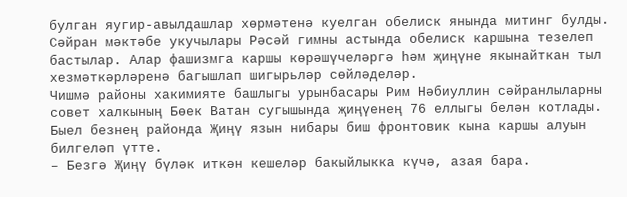булган яугир-авылдашлар хөрмәтенә куелган обелиск янында митинг булды. Сәйран мәктәбе укучылары Рәсәй гимны астында обелиск каршына тезелеп бастылар. Алар фашизмга каршы көрәшүчеләргә һәм җиңүне якынайткан тыл хезмәткәрләренә багышлап шигырьләр сөйләделәр.
Чишмә районы хакимияте башлыгы урынбасары Рим Нәбиуллин сәйранлыларны совет халкының Бөек Ватан сугышында җиңүенең 76 еллыгы белән котлады. Быел безнең районда Җиңү язын нибары биш фронтовик кына каршы алуын билгеләп үтте.
– Безгә Җиңү бүләк иткән кешеләр бакыйлыкка күчә, азая бара.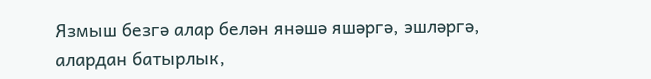Язмыш безгә алар белән янәшә яшәргә, эшләргә, алардан батырлык,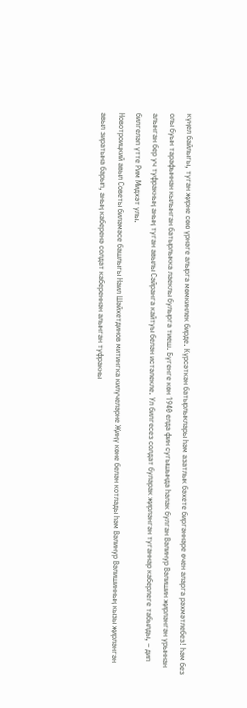күңел байлыгы, туган җирне сөю үрнәге алырга мөмкинлек бирде. Күрсәткән батырлыклары һәм азатлык бәхете биргәннәре өчен аларга рәхмәтлебез! Һәм без олы буын тарафыннан кылынган батырлыкка лаеклы булырга тиеш. Бүгенге көн 1940 елда фин сугышында һәлак булган Вәлинур Вәлишин җирләнгән урыннан алынган бер уч туфракның аның туган авылы Сәйранга кайтуы белән истәлекле. Ул билгесез солдат буларак җирләнгән туганнар каберлеге табылды, – дип билгеләп үтте Рим Мидхәт улы.
Новотроицкий авыл Советы биләмәсе башлыгы Наил Шәйхетдинов митингка килүчеләрне Җиңү көне белән котлады һәм Вәлинур Вәлишинның кызы җирләнгән авыл зиратына барып, аның каберенә солдат кабереннән алынган туфракны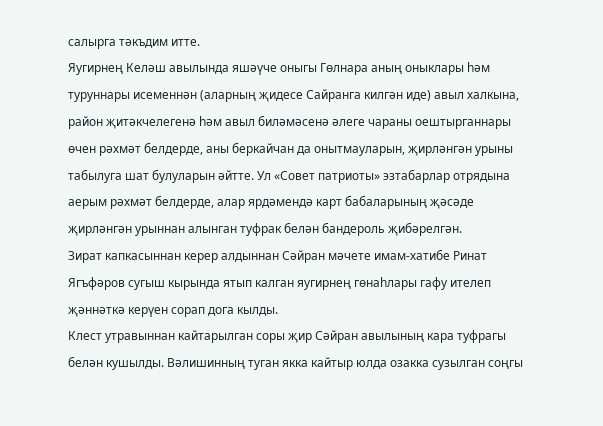салырга тәкъдим итте.
Яугирнең Келәш авылында яшәүче оныгы Гөлнара аның оныклары һәм туруннары исеменнән (аларның җидесе Сайранга килгән иде) авыл халкына, район җитәкчелегенә һәм авыл биләмәсенә әлеге чараны оештырганнары өчен рәхмәт белдерде, аны беркайчан да онытмауларын, җирләнгән урыны табылуга шат булуларын әйтте. Ул «Совет патриоты» эзтабарлар отрядына аерым рәхмәт белдерде, алар ярдәмендә карт бабаларының җәсәде җирләнгән урыннан алынган туфрак белән бандероль җибәрелгән.
Зират капкасыннан керер алдыннан Сәйран мәчете имам-хатибе Ринат Ягъфәров сугыш кырында ятып калган яугирнең гөнаһлары гафу ителеп җәннәткә керүен сорап дога кылды.
Клест утравыннан кайтарылган соры җир Сәйран авылының кара туфрагы белән кушылды. Вәлишинның туган якка кайтыр юлда озакка сузылган соңгы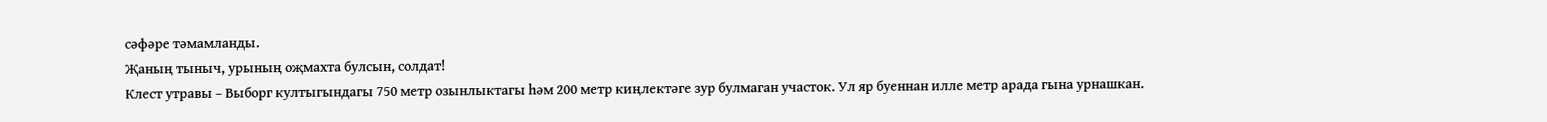сәфәре тәмамланды.
Җаның тыныч, урының оҗмахта булсын, солдат!
Клест утравы – Выборг култыгындагы 750 метр озынлыктагы һәм 200 метр киңлектәге зур булмаган участок. Ул яр буеннан илле метр арада гына урнашкан.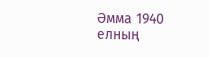Әмма 1940 елның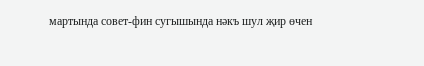мартында совет-фин сугышында нәкъ шул җир өчен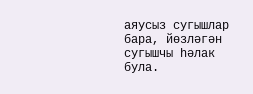аяусыз сугышлар бара, йөзләгән сугышчы һәлак була.